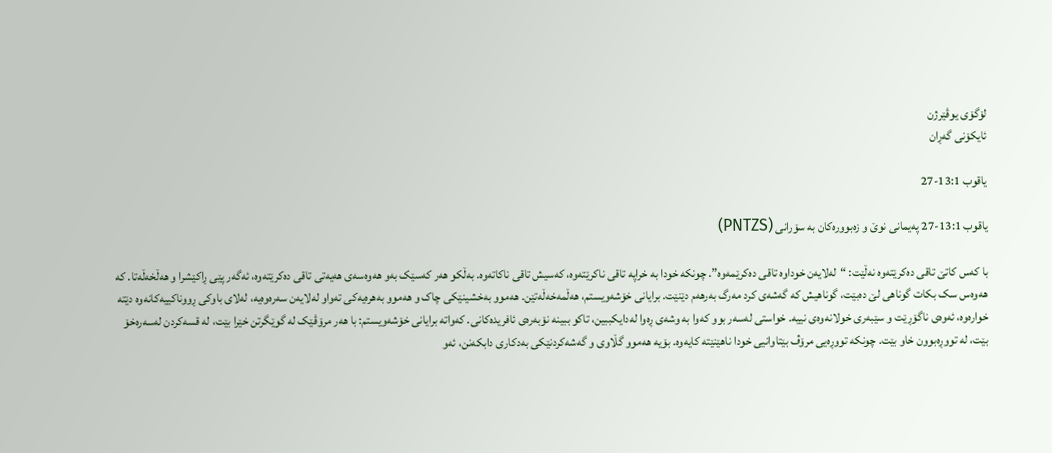لۆگۆی یوڤێرژن
ئایکۆنی گەڕان

یاقوب 13:1-27

یاقوب 13:1-27 پەیمانی نوێ و زەبوورەکان بە سۆرانی (PNTZS)

با كه‌س كاتێ تاقی ده‌كرێته‌وه‌ نه‌ڵێت: “له‌لایه‌ن خوداوه‌ تاقی ده‌كرێمه‌وه‌”. چونكه‌ خودا به‌ خراپه‌ تاقی ناكرێته‌وه‌، كه‌سیش تاقی ناكاته‌وه‌. به‌ڵكو هه‌ر كه‌سێک به‌و هه‌وه‌سه‌ی هه‌یه‌تی تاقی ده‌كرێته‌وه‌، ئه‌گه‌ر پێی ڕاكێشرا و هه‌ڵخه‌ڵه‌تا. كه‌ هه‌وه‌س سک بكات گوناهی لێ ده‌بێت، گوناهیش كه‌ گه‌شه‌ی كرد مه‌رگ به‌رهه‌م دێنێت. برایانی خۆشه‌ویستم، هه‌ڵمه‌خه‌ڵه‌تێن. هه‌موو به‌خشینێكی چاک و هه‌موو به‌هره‌یه‌كی ته‌واو له‌لایه‌ن سه‌ره‌وه‌یه‌، له‌لای باوكی ڕووناكییه‌كانه‌وه‌ دێته‌ خواره‌وه‌، ئه‌وه‌ی ناگۆڕێت و سێبه‌ری خولانه‌وه‌ی نییه‌. خواستی له‌سه‌ر بوو كه‌وا به‌ وشه‌ی ڕه‌وا له‌دایكببین، تاكو ببینه‌ نۆبه‌ره‌ی ئافریده‌كانی. كه‌واته‌ برایانی خۆشه‌ویستم: با هه‌ر مرۆڤێک له‌ گوێگرتن خێرا بێت، له‌ قسه‌كردن له‌سه‌ره‌خۆ بێت، له‌ تووڕه‌بوون خاو بێت. چونكه‌ تووڕه‌یی مرۆڤ بێتاوانیی خودا ناهێنێته‌‌ كایه‌وه‌. بۆیه‌ هه‌موو گڵاوی و گه‌شه‌كردنێكی به‌دكاری دابكه‌نن، ئه‌و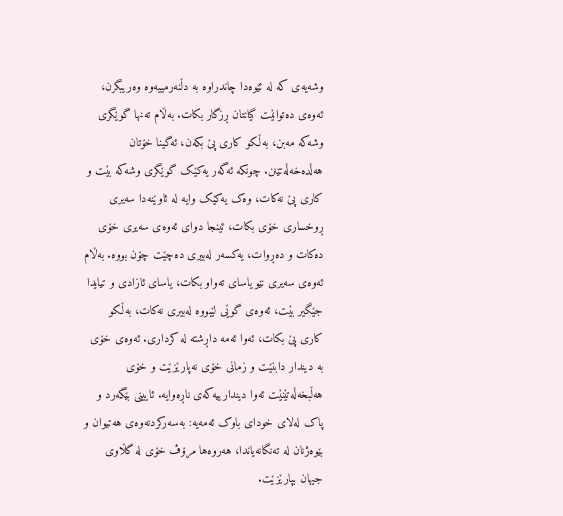وشه‌یه‌ی كه‌ له‌ ئێوه‌دا چاندراوه‌ به‌ دڵنه‌رمییه‌وه‌ وه‌ریبگرن، ئه‌وه‌ی ده‌توانێت گیانتان ڕزگار بكات. به‌ڵام ته‌نها گوێگری وشه‌كه‌ مه‌بن، به‌ڵكو كاری پێ بكه‌ن، ئه‌گینا خۆتان هه‌ڵده‌خه‌ڵه‌تێنن. چونكه‌ ئه‌گه‌ر یه‌كێک گوێگری وشه‌كه‌ بێت و كاری پێ نه‌كات، وه‌ک یه‌كێک وایه‌ له‌ ئاوێنه‌دا سه‌یری ڕوخساری خۆی بكات، ئینجا دوای ئه‌وه‌ی سه‌یری خۆی ده‌كات و ده‌ڕوات، یه‌كسه‌ر له‌بیری ده‌چێت چۆن بووه‌. به‌ڵام ئه‌وه‌ی سه‌یری نێو یاسای ته‌واو بكات، یاسای ئازادی و تیایدا جێگیر بێت، ئه‌وه‌ی گوێی لێبووه‌ له‌بیری نه‌كات، به‌ڵكو كاری پێ بكات، ئه‌وا ئه‌مه‌ داڕشته‌ له‌ كرداری. ئه‌وه‌ی خۆی به‌ دیندار دابنێت و زمانی خۆی نه‌پارێزێت و خۆی هه‌ڵبخه‌ڵه‌تێنێت ئه‌وا دیندارییه‌كه‌ی ناڕه‌وایه‌. ئایینی بێگه‌رد و پاک له‌لای خودای باوک ئه‌مه‌یه‌: به‌سه‌ركردنه‌وه‌ی هه‌تیوان و بێوه‌ژنان له‌ ته‌نگانه‌یاندا، هه‌روه‌ها مرۆڤ خۆی له‌ گڵاوی جیهان بپارێزێت.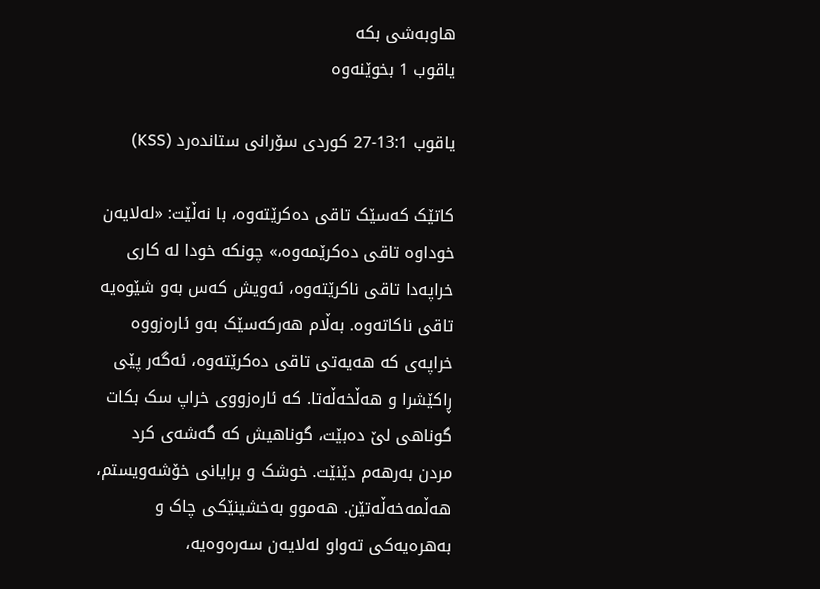هاوبەشی بکە
یاقوب 1 بخوێنەوە

یاقوب 13:1-27 كوردی سۆرانی ستانده‌رد (KSS)

کاتێک کەسێک تاقی دەکرێتەوە، با نەڵێت: «لەلایەن خوداوە تاقی دەکرێمەوە،» چونکە خودا لە کاری خراپەدا تاقی ناکرێتەوە، ئەویش کەس بەو شێوەیە تاقی ناکاتەوە. بەڵام هەرکەسێک بەو ئارەزووە خراپەی کە هەیەتی تاقی دەکرێتەوە، ئەگەر پێی ڕاکێشرا و هەڵخەڵەتا. کە ئارەزووی خراپ سک بکات گوناهی لێ دەبێت، گوناهیش کە گەشەی کرد مردن بەرهەم دێنێت. خوشک و برایانی خۆشەویستم، هەڵمەخەڵەتێن. هەموو بەخشینێکی چاک و بەهرەیەکی تەواو لەلایەن سەرەوەیە،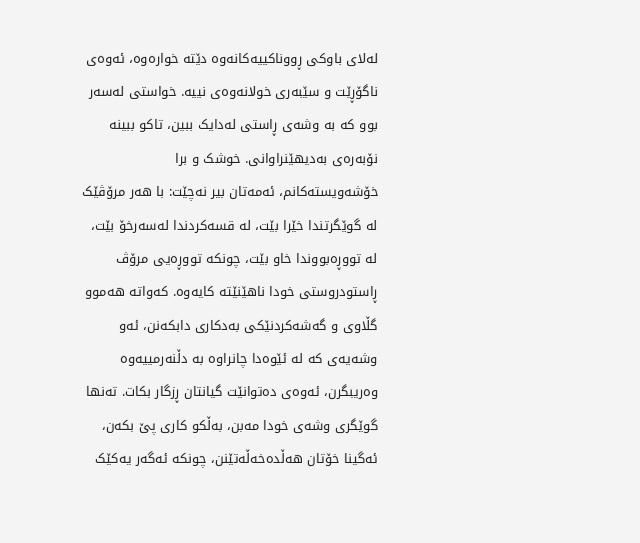لەلای باوکی ڕووناکییەکانەوە دێتە خوارەوە، ئەوەی ناگۆڕێت و سێبەری خولانەوەی نییە. خواستی لەسەر بوو کە بە وشەی ڕاستی لەدایک ببین، تاکو ببینە نۆبەرەی بەدیهێنراوانی. خوشک و برا خۆشەویستەکانم، ئەمەتان بیر نەچێت: با هەر مرۆڤێک لە گوێگرتندا خێرا بێت، لە قسەکردندا لەسەرخۆ بێت، لە تووڕەبووندا خاو بێت، چونکە تووڕەیی مرۆڤ ڕاستودروستی خودا ناهێنێتە کایەوە. کەواتە هەموو گڵاوی و گەشەکردنێکی بەدکاری دابکەنن، ئەو وشەیەی کە لە ئێوەدا چانراوە بە دڵنەرمییەوە وەریبگرن، ئەوەی دەتوانێت گیانتان ڕزگار بکات. تەنها گوێگری وشەی خودا مەبن، بەڵکو کاری پێ بکەن، ئەگینا خۆتان هەڵدەخەڵەتێنن، چونکە ئەگەر یەکێک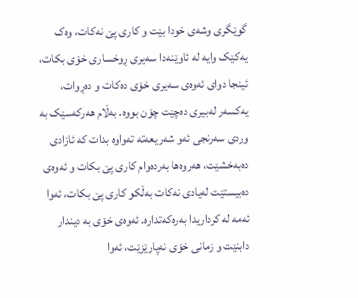گوێگری وشەی خودا بێت و کاری پێ نەکات، وەک یەکێک وایە لە ئاوێنەدا سەیری ڕوخساری خۆی بکات، ئینجا دوای ئەوەی سەیری خۆی دەکات و دەڕوات، یەکسەر لەبیری دەچێت چۆن بووە. بەڵام هەرکەسێک بە وردی سەرنجی ئەو شەریعەتە تەواوە بدات کە ئازادی دەبەخشێت، هەروەها بەردەوام کاری پێ بکات و ئەوەی دەبیستێت لەیادی نەکات بەڵکو کاری پێ بکات، ئەوا ئەمە لە کرداریدا بەرەکەتدارە. ئەوەی خۆی بە دیندار دابنێت و زمانی خۆی نەپارێزێت، ئەوا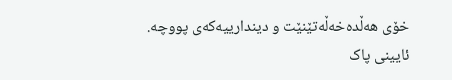خۆی هەڵدەخەڵەتێنێت و دیندارییەکەی پووچە. ئایینی پاک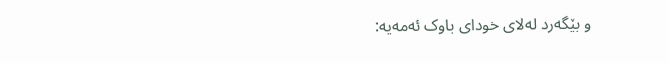و بێگەرد لەلای خودای باوک ئەمەیە: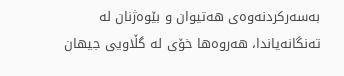بەسەرکردنەوەی هەتیوان و بێوەژنان لە تەنگانەیاندا، هەروەها خۆی لە گڵاویی جیهان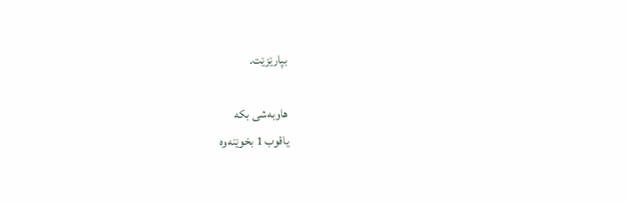بپارێزێت.

هاوبەشی بکە
یاقوب 1 بخوێنەوە